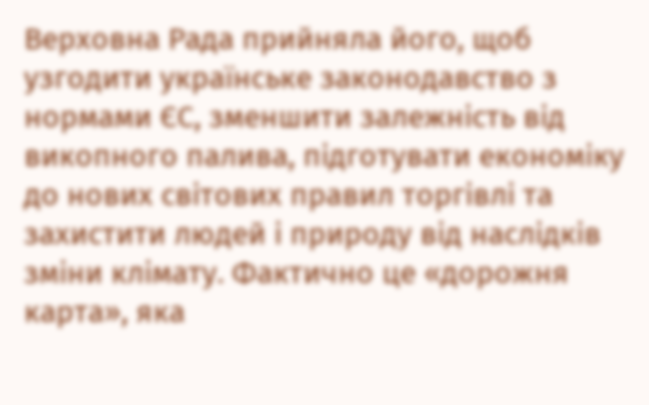Верховна Рада прийняла його, щоб узгодити українське законодавство з нормами ЄС, зменшити залежність від викопного палива, підготувати економіку до нових світових правил торгівлі та захистити людей і природу від наслідків зміни клімату. Фактично це «дорожня карта», яка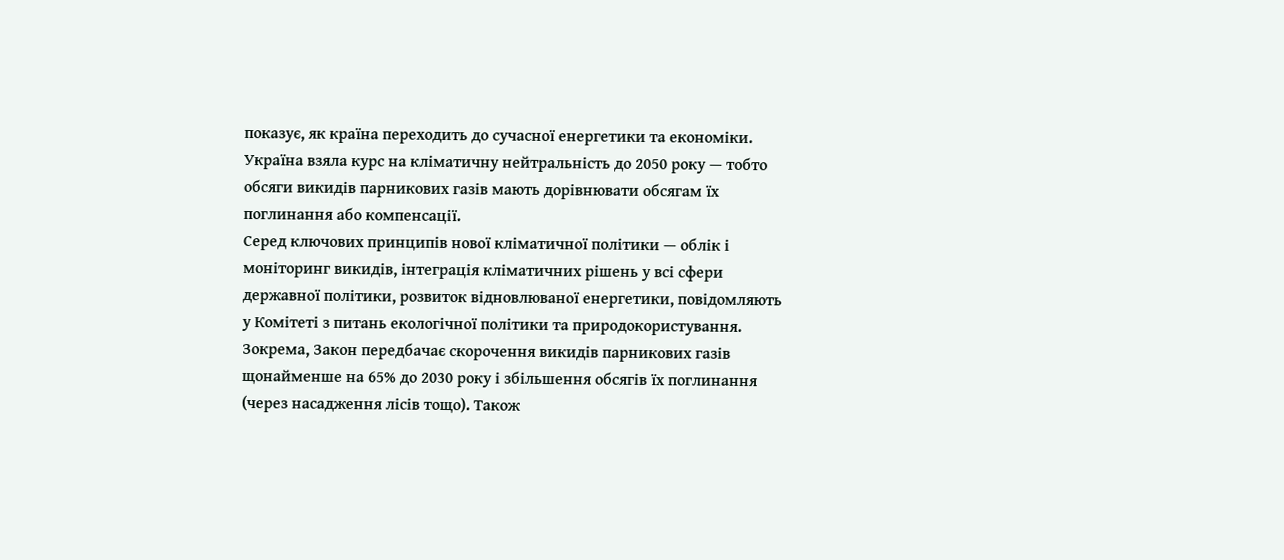показує, як країна переходить до сучасної енергетики та економіки.
Україна взяла курс на кліматичну нейтральність до 2050 року — тобто обсяги викидів парникових газів мають дорівнювати обсягам їх поглинання або компенсації.
Серед ключових принципів нової кліматичної політики — облік і моніторинг викидів, інтеграція кліматичних рішень у всі сфери державної політики, розвиток відновлюваної енергетики, повідомляють у Комітеті з питань екологічної політики та природокористування.
Зокрема, Закон передбачає скорочення викидів парникових газів щонайменше на 65% до 2030 року і збільшення обсягів їх поглинання (через насадження лісів тощо). Також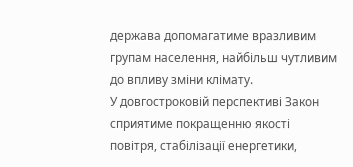держава допомагатиме вразливим групам населення, найбільш чутливим до впливу зміни клімату.
У довгостроковій перспективі Закон сприятиме покращенню якості повітря, стабілізації енергетики,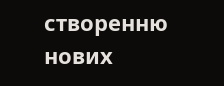створенню нових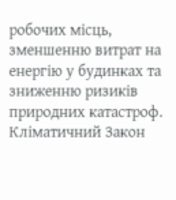робочих місць, зменшенню витрат на енергію у будинках та зниженню ризиків природних катастроф. Кліматичний Закон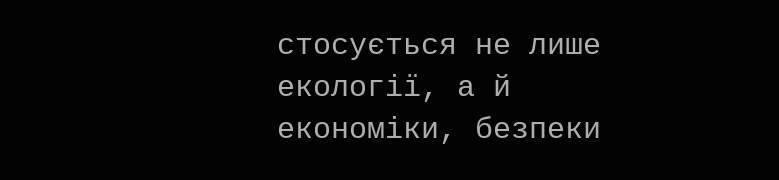стосується не лише екології, а й економіки, безпеки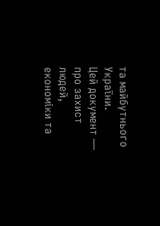та майбутнього України.
Цей документ — про захист людей, економіки та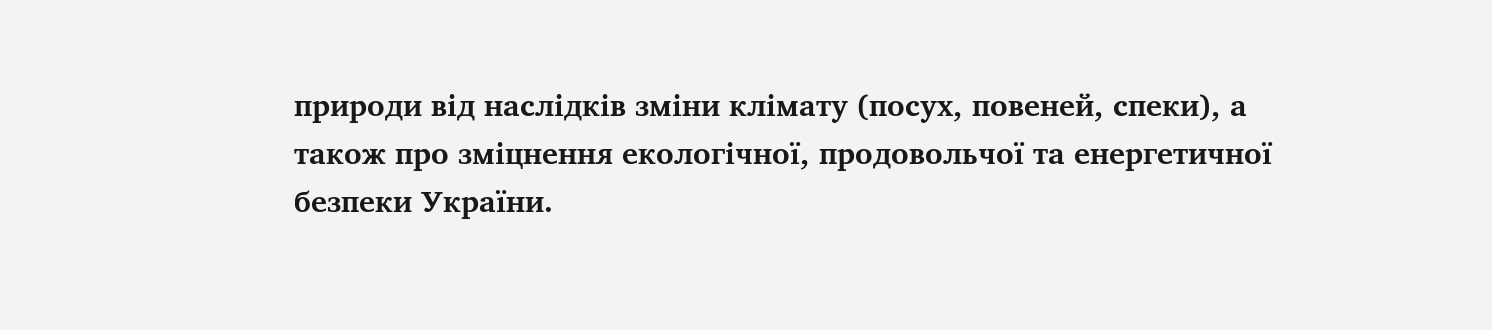природи від наслідків зміни клімату (посух, повеней, спеки), а також про зміцнення екологічної, продовольчої та енергетичної безпеки України.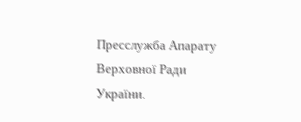Пресслужба Апарату Верховної Ради України.